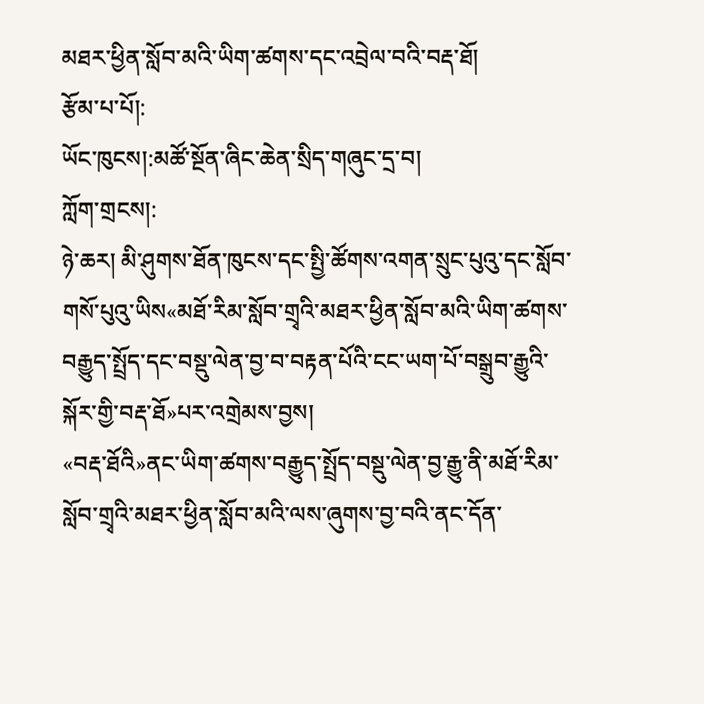མཐར་ཕྱིན་སློབ་མའི་ཡིག་ཚགས་དང་འབྲེལ་བའི་བརྡ་ཐོ།
རྩོམ་པ་པོ།:
ཡོང་ཁུངས།:མཚོ་སྔོན་ཞིང་ཆེན་སྲིད་གཞུང་དྲ་བ།
ཀློག་གྲངས།:
ཉེ་ཆར། མི་ཤུགས་ཐོན་ཁུངས་དང་སྤྱི་ཚོགས་འགན་སྲུང་པུའུ་དང་སློབ་གསོ་པུའུ་ཡིས«མཐོ་རིམ་སློབ་གྲྭའི་མཐར་ཕྱིན་སློབ་མའི་ཡིག་ཚགས་བརྒྱུད་སྤྲོད་དང་བསྡུ་ལེན་བྱ་བ་བརྟན་པོའི་ངང་ཡག་པོ་བསྒྲུབ་རྒྱུའི་སྐོར་གྱི་བརྡ་ཐོ»པར་འགྲེམས་བྱས།
«བརྡ་ཐོའི»ནང་ཡིག་ཚགས་བརྒྱུད་སྤྲོད་བསྡུ་ལེན་བྱ་རྒྱུ་ནི་མཐོ་རིམ་སློབ་གྲྭའི་མཐར་ཕྱིན་སློབ་མའི་ལས་ཞུགས་བྱ་བའི་ནང་དོན་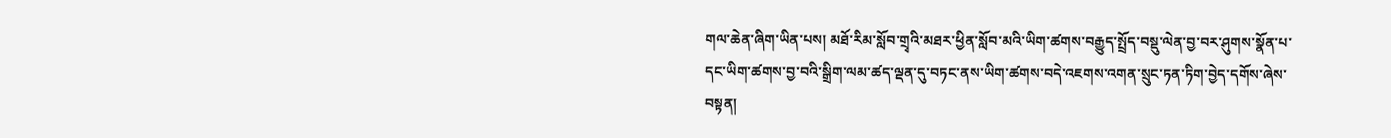གལ་ཆེན་ཞིག་ཡིན་པས། མཐོ་རིམ་སློབ་གྲྭའི་མཐར་ཕྱིན་སློབ་མའི་ཡིག་ཚགས་བརྒྱུད་སྤྲོད་བསྡུ་ལེན་བྱ་བར་ཤུགས་སྣོན་པ་དང་ཡིག་ཚགས་བྱ་བའི་སྒྲིག་ལམ་ཚད་ལྡན་དུ་བཏང་ནས་ཡིག་ཚགས་བདེ་འཇགས་འགན་སྲུང་ཏན་ཏིག་བྱེད་དགོས་ཞེས་བསྟན།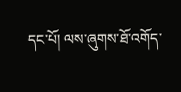དང་པོ། ལས་ཞུགས་ཐོ་འགོད་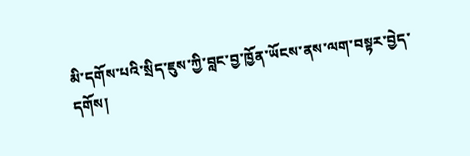མི་དགོས་པའི་སྲིད་ཇུས་ཀྱི་བླང་བྱ་ཁྱོན་ཡོངས་ནས་ལག་བསྟར་བྱེད་དགོས།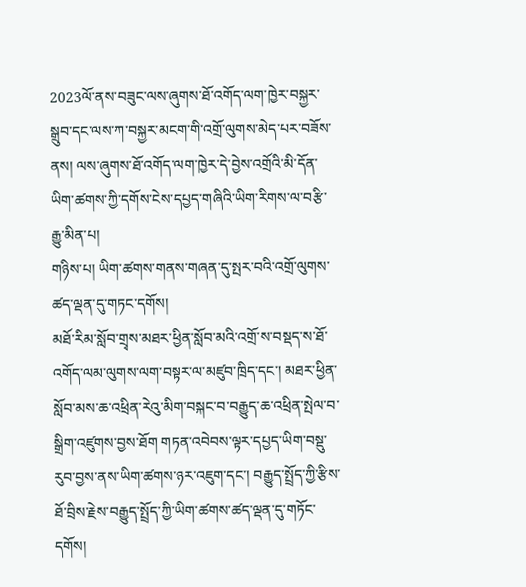2023ལོ་ནས་བཟུང་ལས་ཞུགས་ཐོ་འགོད་ལག་ཁྱེར་བསྐྱར་སྒྲུབ་དང་ལས་ཀ་བསྐྱར་མངག་གི་འགྲོ་ལུགས་མེད་པར་བཟོས་ནས། ལས་ཞུགས་ཐོ་འགོད་ལག་ཁྱེར་དེ་བྱེས་འགྲོའི་མི་དོན་ཡིག་ཚགས་ཀྱི་དགོས་ངེས་དཔྱད་གཞིའི་ཡིག་རིགས་ལ་བརྩི་རྒྱུ་མིན་པ།
གཉིས་པ། ཡིག་ཚགས་གནས་གཞན་དུ་སྤར་བའི་འགྲོ་ལུགས་ཚད་ལྡན་དུ་གཏང་དགོས།
མཐོ་རིམ་སློབ་གྲྭས་མཐར་ཕྱིན་སློབ་མའི་འགྲོ་ས་བསྡད་ས་ཐོ་འགོད་ལམ་ལུགས་ལག་བསྟར་ལ་མཛུབ་ཁྲིད་དང་། མཐར་ཕྱིན་སློབ་མས་ཆ་འཕྲིན་རེའུ་མིག་བསྐང་བ་བརྒྱུད་ཆ་འཕྲིན་སྤེལ་བ་སྒྲིག་འཛུགས་བྱས་ཐོག གཏན་འབེབས་ལྟར་དཔྱད་ཡིག་བསྡུ་རུབ་བྱས་ནས་ཡིག་ཚགས་ཉར་འཇུག་དང་། བརྒྱུད་སྤྲོད་ཀྱི་རྩིས་ཐོ་བྲིས་རྗེས་བརྒྱུད་སྤྲོད་ཀྱི་ཡིག་ཚགས་ཚད་ལྡན་དུ་གཏོང་དགོས།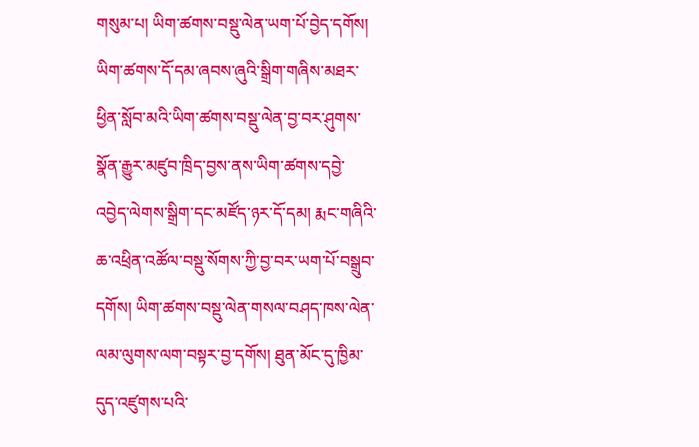གསུམ་པ། ཡིག་ཚགས་བསྡུ་ལེན་ཡག་པོ་བྱེད་དགོས།
ཡིག་ཚགས་དོ་དམ་ཞབས་ཞུའི་སྒྲིག་གཞིས་མཐར་ཕྱིན་སློབ་མའི་ཡིག་ཚགས་བསྡུ་ལེན་བྱ་བར་ཤུགས་སྣོན་རྒྱུར་མཛུབ་ཁྲིད་བྱས་ནས་ཡིག་ཚགས་དབྱེ་འབྱེད་ལེགས་སྒྲིག་དང་མཛོད་ཉར་དོ་དམ། རྨང་གཞིའི་ཆ་འཕྲིན་འཚོལ་བསྡུ་སོགས་ཀྱི་བྱ་བར་ཡག་པོ་བསྒྲུབ་དགོས། ཡིག་ཚགས་བསྡུ་ལེན་གསལ་བཤད་ཁས་ལེན་ལམ་ལུགས་ལག་བསྟར་བྱ་དགོས། ཐུན་མོང་དུ་ཁྱིམ་དུད་འཛུགས་པའི་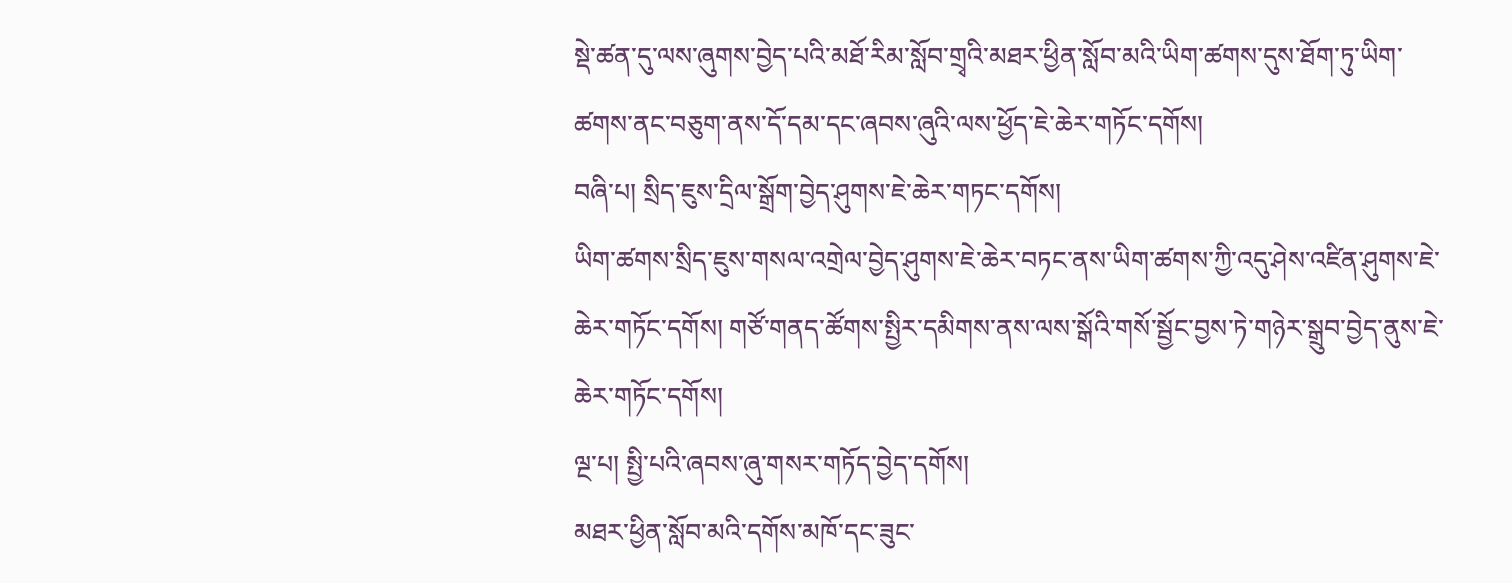སྡེ་ཚན་དུ་ལས་ཞུགས་བྱེད་པའི་མཐོ་རིམ་སློབ་གྲྭའི་མཐར་ཕྱིན་སློབ་མའི་ཡིག་ཚགས་དུས་ཐོག་ཏུ་ཡིག་ཚགས་ནང་བཅུག་ནས་དོ་དམ་དང་ཞབས་ཞུའི་ལས་ཕྱོད་ཇེ་ཆེར་གཏོང་དགོས།
བཞི་པ། སྲིད་ཇུས་དྲིལ་སྒྲོག་བྱེད་ཤུགས་ཇེ་ཆེར་གཏང་དགོས།
ཡིག་ཚགས་སྲིད་ཇུས་གསལ་འགྲེལ་བྱེད་ཤུགས་ཇེ་ཆེར་བཏང་ནས་ཡིག་ཚགས་ཀྱི་འདུ་ཤེས་འཛིན་ཤུགས་ཇེ་ཆེར་གཏོང་དགོས། གཙོ་གནད་ཚོགས་སྤྱིར་དམིགས་ནས་ལས་སྒོའི་གསོ་སྦྱོང་བྱས་ཏེ་གཉེར་སྒྲུབ་བྱེད་ནུས་ཇེ་ཆེར་གཏོང་དགོས།
ལྔ་པ། སྤྱི་པའི་ཞབས་ཞུ་གསར་གཏོད་བྱེད་དགོས།
མཐར་ཕྱིན་སློབ་མའི་དགོས་མཁོ་དང་ཟུང་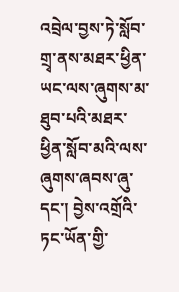འབྲེལ་བྱས་ཏེ་སློབ་གྲྭ་ནས་མཐར་ཕྱིན་ཡང་ལས་ཞུགས་མ་ཐུབ་པའི་མཐར་ཕྱིན་སློབ་མའི་ལས་ཞུགས་ཞབས་ཞུ་དང་། བྱེས་འགྲོའི་ཏང་ཡོན་གྱི་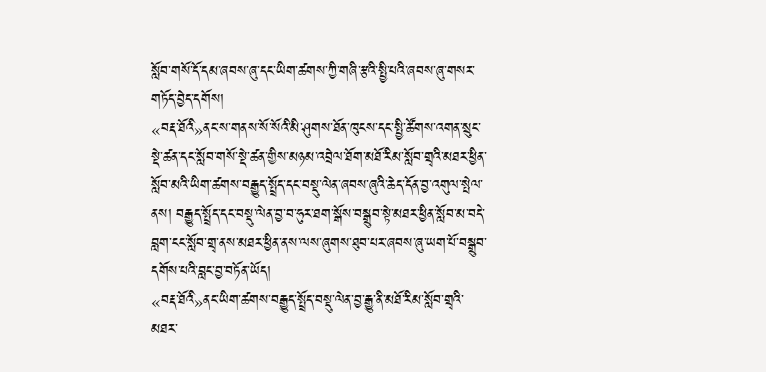སློབ་གསོ་དོ་དམ་ཞབས་ཞུ་དང་ཡིག་ཚགས་ཀྱི་གཞི་རྩའི་སྤྱི་པའི་ཞབས་ཞུ་གསར་གཏོད་བྱེད་དགོས།
«བརྡ་ཐོའི»ནང་ས་གནས་སོ་སོའི་མི་ཤུགས་ཐོན་ཁུངས་དང་སྤྱི་ཚོགས་འགན་སྲུང་སྡེ་ཚན་དང་སློབ་གསོ་སྡེ་ཚན་གྱིས་མཉམ་འབྲེལ་ཐོག་མཐོ་རིམ་སློབ་གྲྭའི་མཐར་ཕྱིན་སློབ་མའི་ཡིག་ཚགས་བརྒྱུད་སྤྲོད་དང་བསྡུ་ལེན་ཞབས་ཞུའི་ཆེད་དོན་བྱ་འགུལ་སྤེལ་ནས། བརྒྱུད་སྤྲོད་དང་བསྡུ་ལེན་བྱ་བ་ཧུར་ཐག་སྒོས་བསྒྲུབ་སྟེ་མཐར་ཕྱིན་སློབ་མ་བདེ་བླག་ངང་སློབ་གྲྭ་ནས་མཐར་ཕྱིན་ནས་ལས་ཞུགས་ཐུབ་པར་ཞབས་ཞུ་ཡག་པོ་བསྒྲུབ་དགོས་པའི་བླང་བྱ་བཏོན་ཡོད།
«བརྡ་ཐོའི»ནང་ཡིག་ཚགས་བརྒྱུད་སྤྲོད་བསྡུ་ལེན་བྱ་རྒྱུ་ནི་མཐོ་རིམ་སློབ་གྲྭའི་མཐར་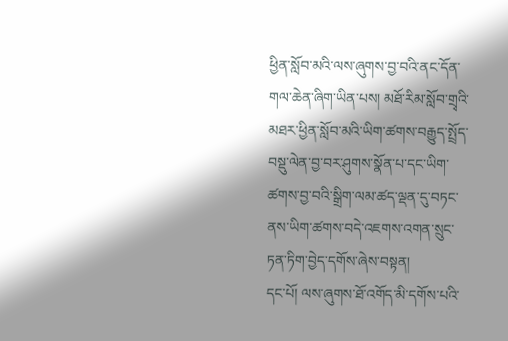ཕྱིན་སློབ་མའི་ལས་ཞུགས་བྱ་བའི་ནང་དོན་གལ་ཆེན་ཞིག་ཡིན་པས། མཐོ་རིམ་སློབ་གྲྭའི་མཐར་ཕྱིན་སློབ་མའི་ཡིག་ཚགས་བརྒྱུད་སྤྲོད་བསྡུ་ལེན་བྱ་བར་ཤུགས་སྣོན་པ་དང་ཡིག་ཚགས་བྱ་བའི་སྒྲིག་ལམ་ཚད་ལྡན་དུ་བཏང་ནས་ཡིག་ཚགས་བདེ་འཇགས་འགན་སྲུང་ཏན་ཏིག་བྱེད་དགོས་ཞེས་བསྟན།
དང་པོ། ལས་ཞུགས་ཐོ་འགོད་མི་དགོས་པའི་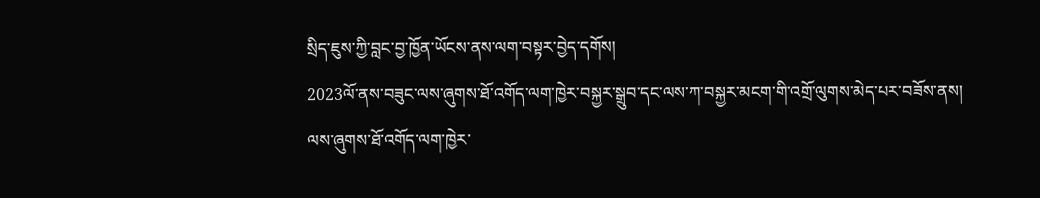སྲིད་ཇུས་ཀྱི་བླང་བྱ་ཁྱོན་ཡོངས་ནས་ལག་བསྟར་བྱེད་དགོས།
2023ལོ་ནས་བཟུང་ལས་ཞུགས་ཐོ་འགོད་ལག་ཁྱེར་བསྐྱར་སྒྲུབ་དང་ལས་ཀ་བསྐྱར་མངག་གི་འགྲོ་ལུགས་མེད་པར་བཟོས་ནས། ལས་ཞུགས་ཐོ་འགོད་ལག་ཁྱེར་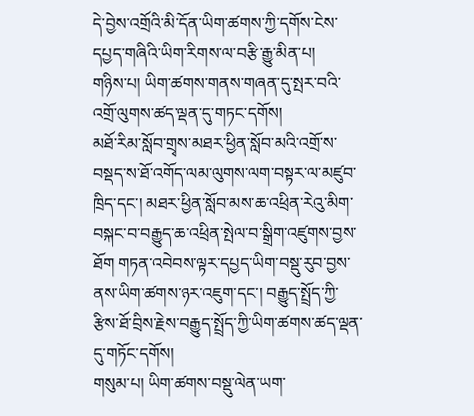དེ་བྱེས་འགྲོའི་མི་དོན་ཡིག་ཚགས་ཀྱི་དགོས་ངེས་དཔྱད་གཞིའི་ཡིག་རིགས་ལ་བརྩི་རྒྱུ་མིན་པ།
གཉིས་པ། ཡིག་ཚགས་གནས་གཞན་དུ་སྤར་བའི་འགྲོ་ལུགས་ཚད་ལྡན་དུ་གཏང་དགོས།
མཐོ་རིམ་སློབ་གྲྭས་མཐར་ཕྱིན་སློབ་མའི་འགྲོ་ས་བསྡད་ས་ཐོ་འགོད་ལམ་ལུགས་ལག་བསྟར་ལ་མཛུབ་ཁྲིད་དང་། མཐར་ཕྱིན་སློབ་མས་ཆ་འཕྲིན་རེའུ་མིག་བསྐང་བ་བརྒྱུད་ཆ་འཕྲིན་སྤེལ་བ་སྒྲིག་འཛུགས་བྱས་ཐོག གཏན་འབེབས་ལྟར་དཔྱད་ཡིག་བསྡུ་རུབ་བྱས་ནས་ཡིག་ཚགས་ཉར་འཇུག་དང་། བརྒྱུད་སྤྲོད་ཀྱི་རྩིས་ཐོ་བྲིས་རྗེས་བརྒྱུད་སྤྲོད་ཀྱི་ཡིག་ཚགས་ཚད་ལྡན་དུ་གཏོང་དགོས།
གསུམ་པ། ཡིག་ཚགས་བསྡུ་ལེན་ཡག་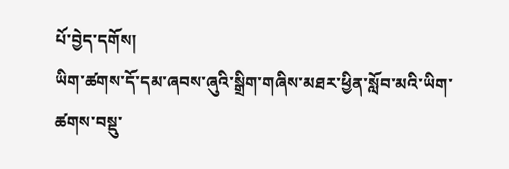པོ་བྱེད་དགོས།
ཡིག་ཚགས་དོ་དམ་ཞབས་ཞུའི་སྒྲིག་གཞིས་མཐར་ཕྱིན་སློབ་མའི་ཡིག་ཚགས་བསྡུ་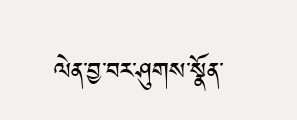ལེན་བྱ་བར་ཤུགས་སྣོན་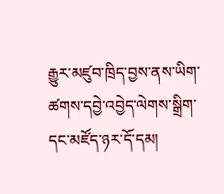རྒྱུར་མཛུབ་ཁྲིད་བྱས་ནས་ཡིག་ཚགས་དབྱེ་འབྱེད་ལེགས་སྒྲིག་དང་མཛོད་ཉར་དོ་དམ།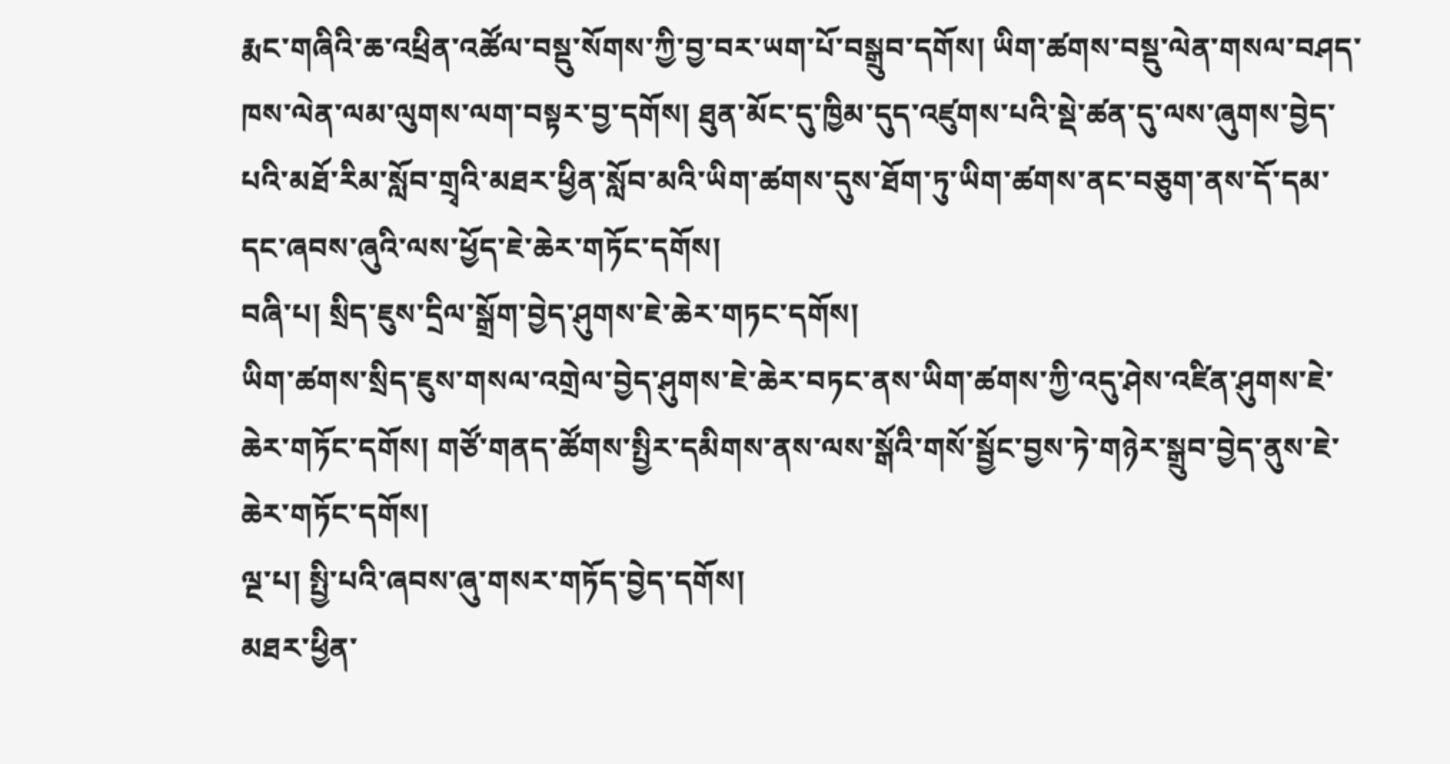རྨང་གཞིའི་ཆ་འཕྲིན་འཚོལ་བསྡུ་སོགས་ཀྱི་བྱ་བར་ཡག་པོ་བསྒྲུབ་དགོས། ཡིག་ཚགས་བསྡུ་ལེན་གསལ་བཤད་ཁས་ལེན་ལམ་ལུགས་ལག་བསྟར་བྱ་དགོས། ཐུན་མོང་དུ་ཁྱིམ་དུད་འཛུགས་པའི་སྡེ་ཚན་དུ་ལས་ཞུགས་བྱེད་པའི་མཐོ་རིམ་སློབ་གྲྭའི་མཐར་ཕྱིན་སློབ་མའི་ཡིག་ཚགས་དུས་ཐོག་ཏུ་ཡིག་ཚགས་ནང་བཅུག་ནས་དོ་དམ་དང་ཞབས་ཞུའི་ལས་ཕྱོད་ཇེ་ཆེར་གཏོང་དགོས།
བཞི་པ། སྲིད་ཇུས་དྲིལ་སྒྲོག་བྱེད་ཤུགས་ཇེ་ཆེར་གཏང་དགོས།
ཡིག་ཚགས་སྲིད་ཇུས་གསལ་འགྲེལ་བྱེད་ཤུགས་ཇེ་ཆེར་བཏང་ནས་ཡིག་ཚགས་ཀྱི་འདུ་ཤེས་འཛིན་ཤུགས་ཇེ་ཆེར་གཏོང་དགོས། གཙོ་གནད་ཚོགས་སྤྱིར་དམིགས་ནས་ལས་སྒོའི་གསོ་སྦྱོང་བྱས་ཏེ་གཉེར་སྒྲུབ་བྱེད་ནུས་ཇེ་ཆེར་གཏོང་དགོས།
ལྔ་པ། སྤྱི་པའི་ཞབས་ཞུ་གསར་གཏོད་བྱེད་དགོས།
མཐར་ཕྱིན་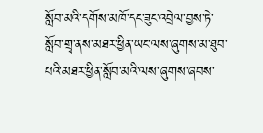སློབ་མའི་དགོས་མཁོ་དང་ཟུང་འབྲེལ་བྱས་ཏེ་སློབ་གྲྭ་ནས་མཐར་ཕྱིན་ཡང་ལས་ཞུགས་མ་ཐུབ་པའི་མཐར་ཕྱིན་སློབ་མའི་ལས་ཞུགས་ཞབས་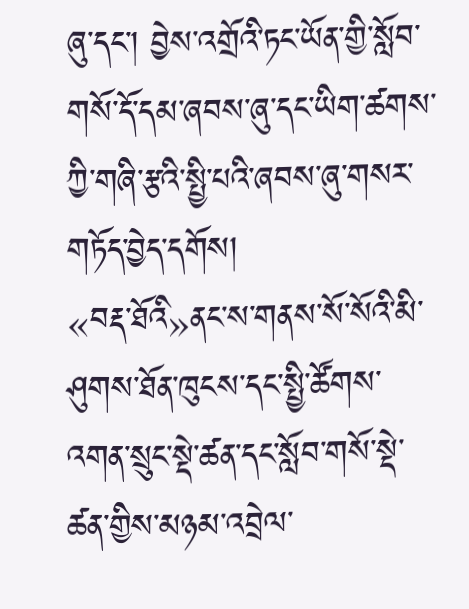ཞུ་དང་། བྱེས་འགྲོའི་ཏང་ཡོན་གྱི་སློབ་གསོ་དོ་དམ་ཞབས་ཞུ་དང་ཡིག་ཚགས་ཀྱི་གཞི་རྩའི་སྤྱི་པའི་ཞབས་ཞུ་གསར་གཏོད་བྱེད་དགོས།
«བརྡ་ཐོའི»ནང་ས་གནས་སོ་སོའི་མི་ཤུགས་ཐོན་ཁུངས་དང་སྤྱི་ཚོགས་འགན་སྲུང་སྡེ་ཚན་དང་སློབ་གསོ་སྡེ་ཚན་གྱིས་མཉམ་འབྲེལ་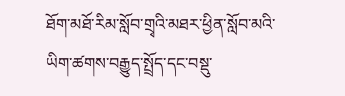ཐོག་མཐོ་རིམ་སློབ་གྲྭའི་མཐར་ཕྱིན་སློབ་མའི་ཡིག་ཚགས་བརྒྱུད་སྤྲོད་དང་བསྡུ་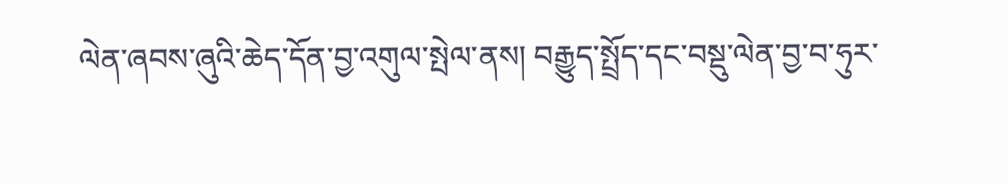ལེན་ཞབས་ཞུའི་ཆེད་དོན་བྱ་འགུལ་སྤེལ་ནས། བརྒྱུད་སྤྲོད་དང་བསྡུ་ལེན་བྱ་བ་ཧུར་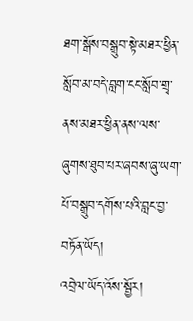ཐག་སྒོས་བསྒྲུབ་སྟེ་མཐར་ཕྱིན་སློབ་མ་བདེ་བླག་ངང་སློབ་གྲྭ་ནས་མཐར་ཕྱིན་ནས་ལས་ཞུགས་ཐུབ་པར་ཞབས་ཞུ་ཡག་པོ་བསྒྲུབ་དགོས་པའི་བླང་བྱ་བཏོན་ཡོད།
འབྲེལ་ཡོད་འོས་སྦྱོར།